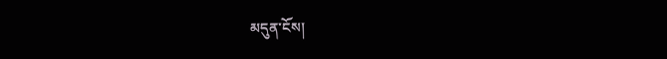མདུན་ངོས།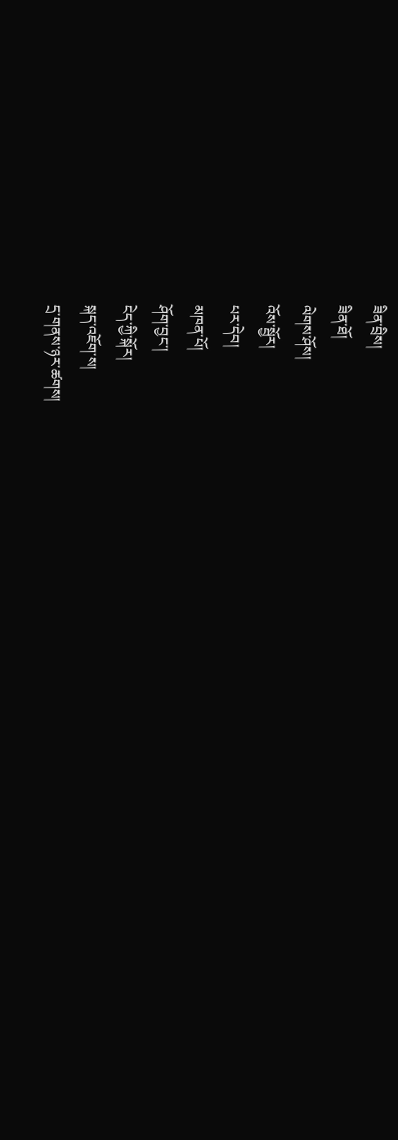ཟིན་བྲིས།
ཟིན་ཐོ།
ལེགས་ཤོས།
འོས་སྦྱོར།
པར་དེབ།
མཁན་པོ།
ཤོག་བྱང་།
ངེད་ཀྱི་སྐོར།
སྐད་འཇོག་ས།
དྲ་གནས་ཉར་ཚགས།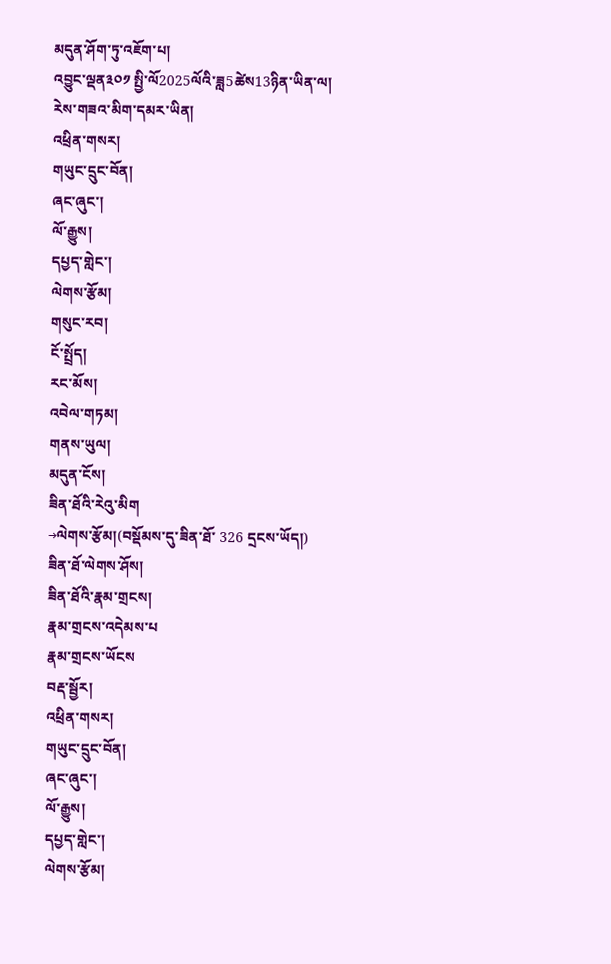མདུན་ཤོག་ཏུ་འཇོག་པ།
འབྱུང་ལྡན༣༠༡ སྤྱི་ལོ2025ལོའི་ཟླ5ཚེས13ཉིན་ཡིན་ལ། རེས་གཟའ་མིག་དམར་ཡིན།
འཕྲིན་གསར།
གཡུང་དྲུང་བོན།
ཞང་ཞུང་།
ལོ་རྒྱུས།
དཔྱད་གླེང་།
ལེགས་རྩོམ།
གསུང་རབ།
ངོ་སྤྲོད།
རང་མོས།
འབེལ་གཏམ།
གནས་ཡུལ།
མདུན་ངོས།
ཟིན་ཐོའི་རེའུ་མིག
→ལེགས་རྩོམ།(བསྡོམས་དུ་ཟིན་ཐོ་ 326 དྲངས་ཡོད།)
ཟིན་ཐོ་ལེགས་ཤོས།
ཟིན་ཐོའི་རྣམ་གྲངས།
རྣམ་གྲངས་འདེམས་པ
རྣམ་གྲངས་ཡོངས
བརྡ་སྦྱོར།
འཕྲིན་གསར།
གཡུང་དྲུང་བོན།
ཞང་ཞུང་།
ལོ་རྒྱུས།
དཔྱད་གླེང་།
ལེགས་རྩོམ།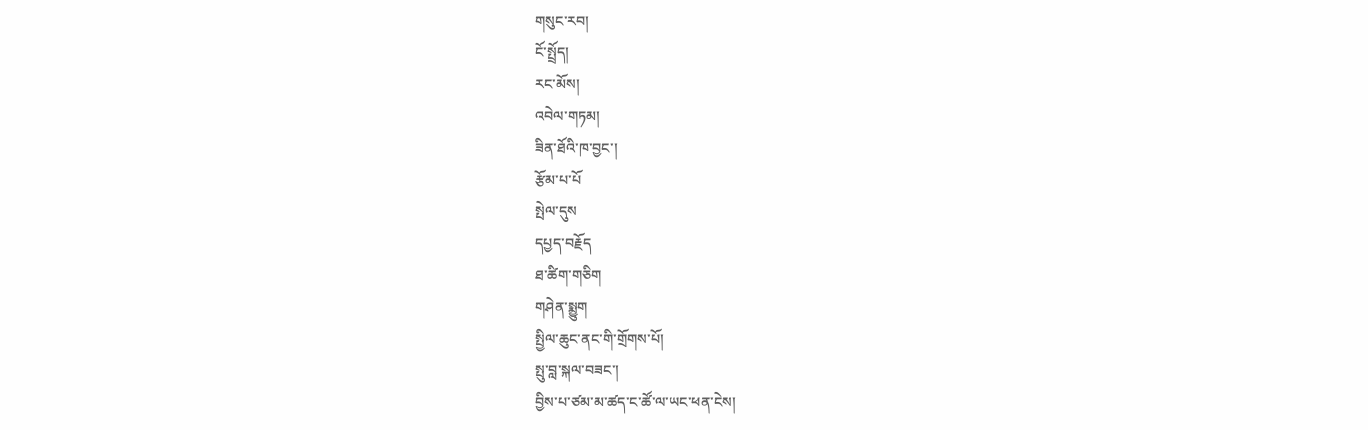གསུང་རབ།
ངོ་སྤྲོད།
རང་མོས།
འབེལ་གཏམ།
ཟིན་ཐོའི་ཁ་བྱང་།
རྩོམ་པ་པོ
སྤེལ་དུས
དཔྱད་བརྗོད
ཐ་ཚིག་གཅིག
གཤེན་སྨྱུག
སྤྱིལ་ཆུང་ནང་གི་གྲོགས་པོ།
སྤུ་བླ་སྐལ་བཟང་།
བྱིས་པ་ཙམ་མ་ཚད་ང་ཚོ་ལ་ཡང་ཕན་ངེས།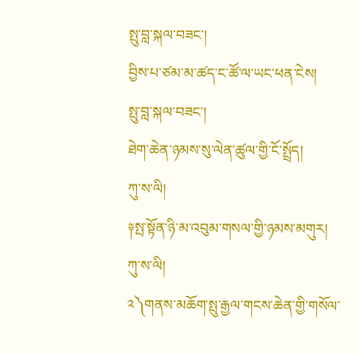སྤུ་བླ་སྐལ་བཟང་།
བྱིས་པ་ཙམ་མ་ཚད་ང་ཚོ་ལ་ཡང་ཕན་ངེས།
སྤུ་བླ་སྐལ་བཟང་།
ཐེག་ཆེན་ཉམས་སུ་ལེན་ཚུལ་གྱི་ངོ་སྤྲོད།
ཀུ་ས་ལི།
༈སྤ་སྟོན་ཉི་མ་འབུམ་གསལ་གྱི་ཉམས་མགུར།
ཀུ་ས་ལི།
༢༽གནས་མཆོག་སྤུ་རྒྱལ་གངས་ཆེན་གྱི་གསོལ་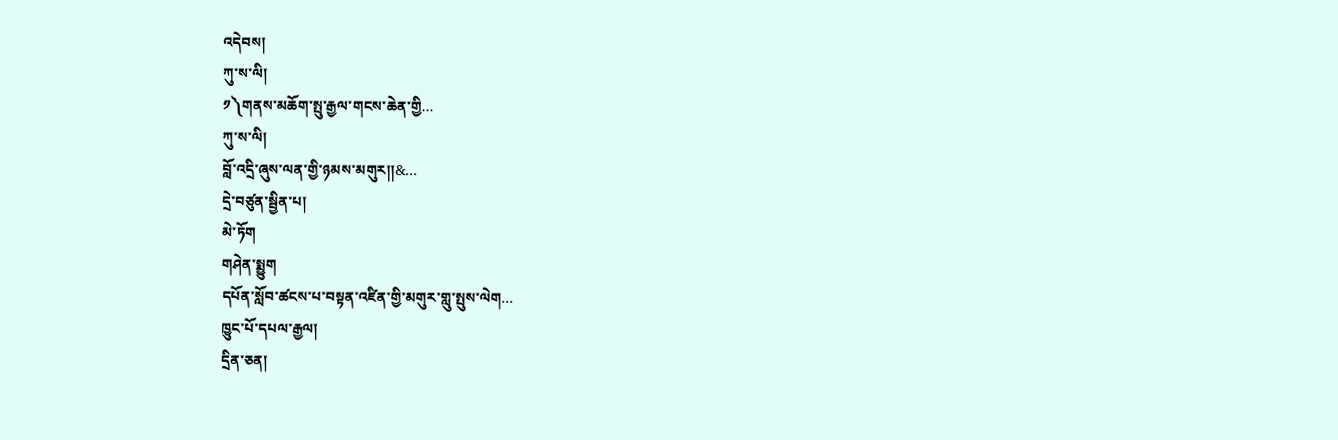འདེབས།
ཀུ་ས་ལི།
༡༽གནས་མཆོག་སྤུ་རྒྱལ་གངས་ཆེན་གྱི...
ཀུ་ས་ལི།
བློ་འདྲི་ཞུས་ལན་གྱི་ཉམས་མགུར།།&...
དྲེ་བཙུན་སྦྱིན་པ།
མེ་ཏོག
གཤེན་སྨྱུག
དཔོན་སློབ་ཚངས་པ་བསྟན་འཛིན་གྱི་མགུར་གླུ་སྤུས་ལེག...
ཁྱུང་པོ་དཔལ་རྒྱལ།
དྲིན་ཅན།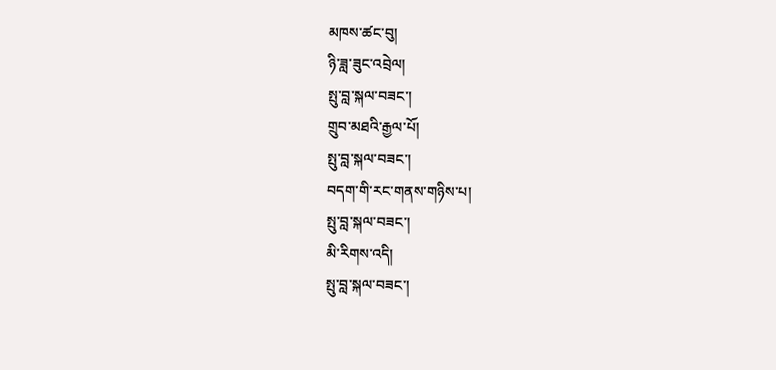མཁས་ཚང་བུ།
ཉི་ཟླ་ཟུང་འབྲེལ།
སྤུ་བླ་སྐལ་བཟང་།
གྲུབ་མཐའི་རྒྱལ་པོ།
སྤུ་བླ་སྐལ་བཟང་།
བདག་གི་རང་གནས་གཉིས་པ།
སྤུ་བླ་སྐལ་བཟང་།
མི་རིགས་འདི།
སྤུ་བླ་སྐལ་བཟང་།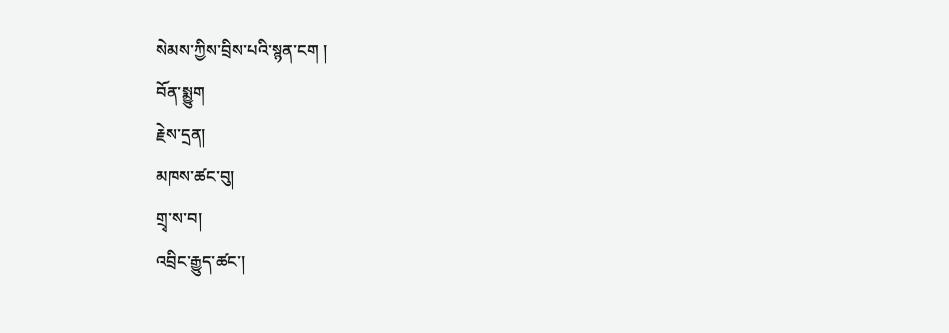སེམས་ཀྱིས་བྲིས་པའི་སྙན་ངག །
བོན་སྨྱུག
རྗེས་དྲན།
མཁས་ཚང་བུ།
གྲྭ་ས་བ།
འབྲིང་རྒྱུད་ཚང་།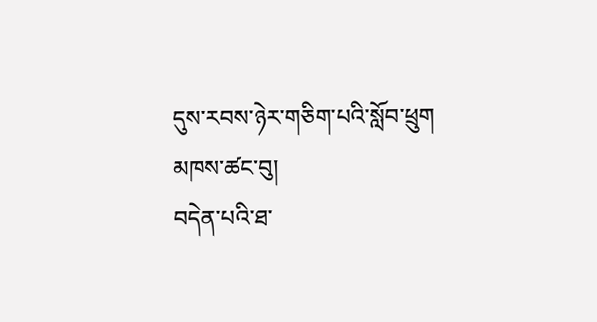དུས་རབས་ཉེར་གཅིག་པའི་སློབ་ཕྲུག
མཁས་ཚང་བུ།
བདེན་པའི་ཐ་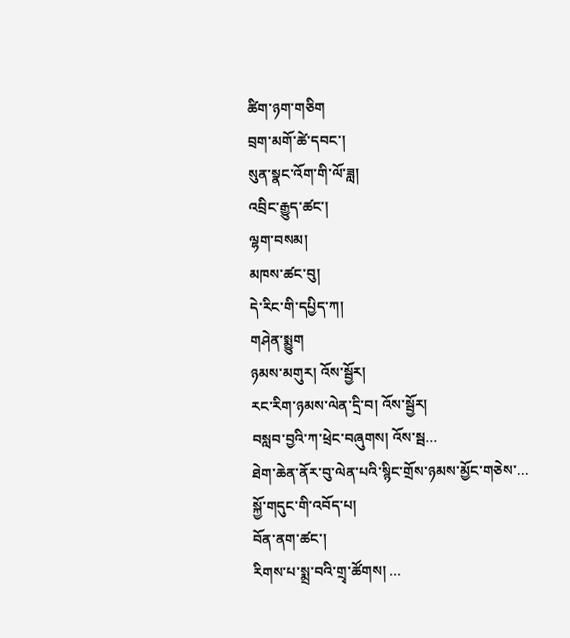ཚིག་ཉག་གཅིག
བྲག་མགོ་ཚེ་དབང་།
སུན་སྣང་འོག་གི་ལོ་ཟླ།
འབྲིང་རྒྱུད་ཚང་།
ལྷག་བསམ།
མཁས་ཚང་བུ།
དེ་རིང་གི་དཔྱིད་ཀ།
གཤེན་སྨྱུག
ཉམས་མགུར། འོས་སྦྱོར།
རང་རིག་ཉམས་ལེན་དྲི་བ། འོས་སྦྱོར།
བསླབ་བྱའི་ཀ་ཕྲེང་བཞུགས། འོས་སྦ...
ཐེག་ཆེན་ནོར་བུ་ལེན་པའི་སྙིང་གྲོས་ཉམས་མྱོང་གཅེས་...
སྐྱོ་གདུང་གི་འབོད་པ།
བོན་ནག་ཚང་།
རིགས་པ་སྨྲ་བའི་གྲྭ་ཚོགས། ...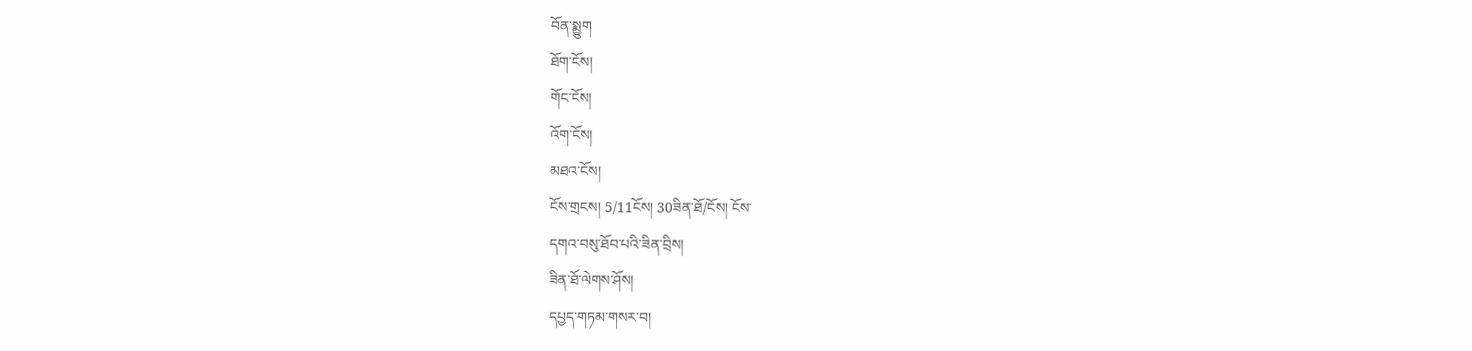བོན་སྨྱུག
ཐོག་ངོས།
གོང་ངོས།
འོག་ངོས།
མཐའ་ངོས།
ངོས་གྲངས། 5/11ངོས། 30ཟིན་ཐོ/ངོས། ངོས་
དགའ་བསུ་ཐོབ་པའི་ཟིན་བྲིས།
ཟིན་ཐོ་ལེགས་ཤོས།
དཔྱད་གཏམ་གསར་བ།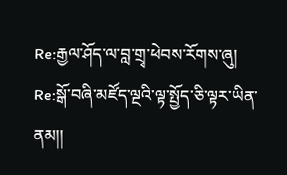Re:རྒྱལ་ཤོད་ལ་བླ་གྲྭ་ཕེབས་རོགས་ཞུ།
Re:སྒོ་བཞི་མཛོད་ལྔའི་ལྟ་སྤྱོད་ཅི་ལྟར་ཡིན་ནམ།།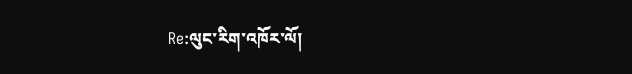Re:ལུང་རིག་འཁོར་ལོ།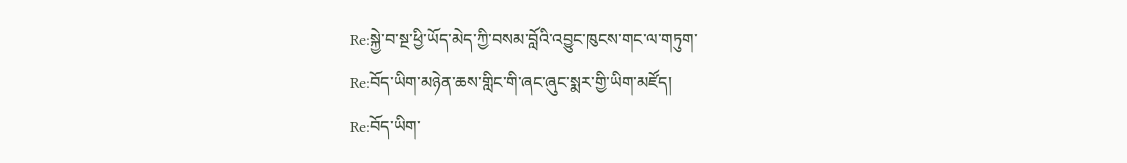Re:སྐྱེ་བ་སྔ་ཕྱི་ཡོད་མེད་ཀྱི་བསམ་བློའི་འབྱུང་ཁུངས་གང་ལ་གཏུག་
Re:བོད་ཡིག་མཉེན་ཆས་གླིང་གི་ཞང་ཞུང་སྨར་གྱི་ཡིག་མཛོད།
Re:བོད་ཡིག་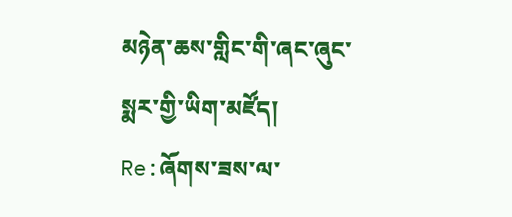མཉེན་ཆས་གླིང་གི་ཞང་ཞུང་སྨར་གྱི་ཡིག་མཛོད།
Re:ཞོགས་ཟས་ལ་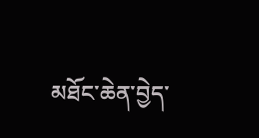མཐོང་ཆེན་བྱེད་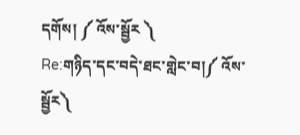དགོས། ༼ འོས་སྦྱོར ༽
Re:གཉིད་དང་བདེ་ཐང་གླེང་བ།༼ འོས་སྦྱོར༽